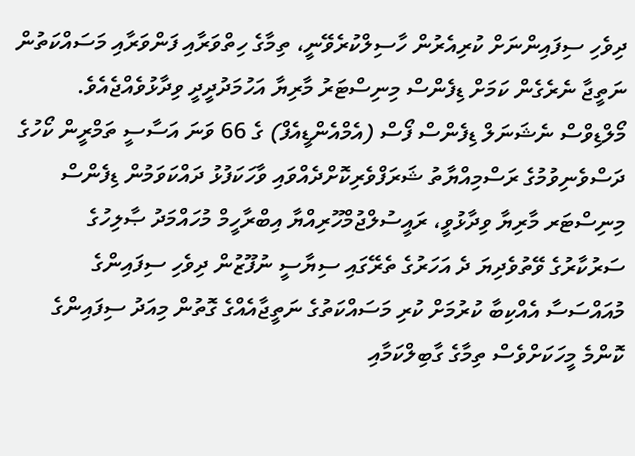ދިވެހި ސިފައިންނަށް ކުރިއެރުން ހާސިލްކުރެވޭނީ، ތިމާގެ ހިތްވަރާއި ފަންވަރާއި މަސައްކަތުން ނަތީޖާ ނެރެގެން ކަމަށް ޑިފެންސް މިނިސްޓަރު މާރިޔާ އަހުމަދުދީދީ ވިދާޅުވެއްޖެއެވެ.
މޯލްޑިވްސް ނެޝަނަލް ޑިފެންސް ފޯސް (އެމްއެންޑީއެފް) ގެ 66 ވަނަ އަސާސީ ތަމްރީން ކޯހުގެ ދަސްވެނިވުމުގެ ރަސްމިއްޔާތު ޝަރަފްވެރިކޮށްދެއްވައި ވާހަކަފުޅު ދައްކަވަމުން ޑިފެންސް މިނިސްޓަރ މާރިޔާ ވިދާޅުވީ، ރައީސުލްޖުމްހޫރިއްޔާ އިބްރާހީމް މުހައްމަދު ޞާލިހުގެ ސަރުކާރުގެ ވޭތުވެދިޔަ ދެ އަހަރުގެ ތެރޭގައި ސިޔާސީ ނުފޫޒުން ދިވެހި ސިފައިންގެ މުއައްސަސާ އެއްކިބާ ކުރުމަށް ކުރި މަސައްކަތުގެ ނަތީޖާއެއްގެ ގޮތުން މިއަދު ސިފައިންގެ ކޮންމެ މީހަކަށްވެސް ތިމާގެ ގާބިލްކަމާއި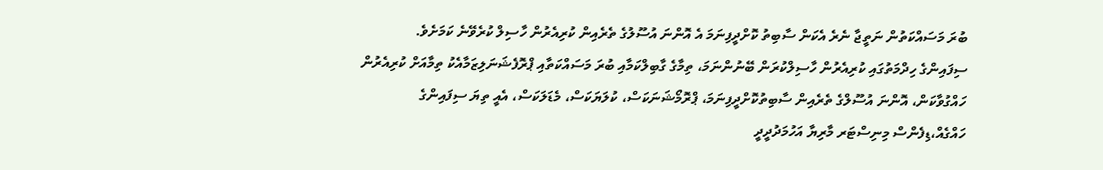ބުރަ މަސައްކަތުން ނަތީޖާ ނެރެ އެކަން ސާބިތު ކޮށްދީފިނަމަ އެ އޮންނަ އުސޫލުގެ ތެރެއިން ކުރިއެރުން ހާސިލް ކުރެވޭނެ ކަމަށެވެ.
ސިފައިންގެ ހިދްމަތުގައި ކުރިއެރުން ހާސިލްކުރަން ބޭނުންނަމަ، ތިމާގެ ގާބިލްކަމާއި ބުރަ މަސައްކަތާއި ޕްރޮފެޝަނަލިޒަމާއެކު ތިމާއަށް ކުރިއެރުން ހައްގުވާކަން، އޮންނަ އުސޫލްގެ ތެރެއިން ސާބިތުކޮށްދީފިނަމަ، ޕްރޮމޯޝަނަކަސް، ކުލަޔަކަސް، މެޑަލަކަސް، އެއީ ތިޔަ ސިފައިންގެ ހައްގެއް،ޑިފެންސް މިނިސްޓަރ މާރިޔާ އަހުމަދުދީދީ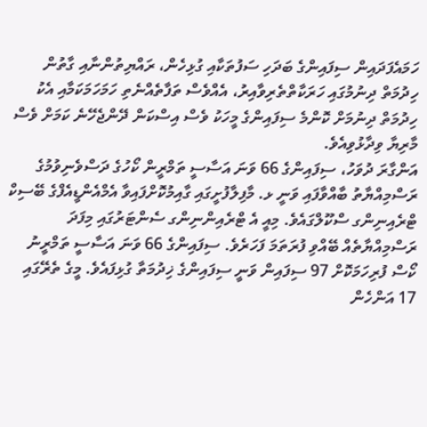ހަމައެފަދައިން ސިފައިންގެ ބަދަހި ސަފުތަކާއި ގުޅިހެން، ރައްޔިތުންނާއި ގާތުން ހިދުމަތް ދިނުމުގައި ހަރަކާތްތެރިވާއިރު، އެއްވެސް ތަފާތެއްނެތި ހަމަހަމަކަމާއި އެކު ހިދުމަތް ދިނުމަށް ކޮންމެ ސިފައިންގެ މީހަކު ވެސް އިސްކަން ދޭންޖެހޭނެ ކަމަށް ވެސް މާރިޔާ ވިދާޅުވިއެވެ.
އަންގާރަ ދުވަހު، ސިފައިންގެ 66 ވަނަ އަސާސީ ތަމްރީން ކޯހުގެ ދަސްވެނިވުމުގެ ރަސްމިއްޔާތު ބާއްވާފައި ވަނީ ޅ. މާފިލާފުށީގައި ގާއިމުކޮށްފައިވާ އެމްއެންޑީއެފްގެ ބޭސިކް ޓްރެއިނިންގ ސްކޫލްގައެވެ. މިއީ އެ ޓްރެއިންނިންގ ސެންޓަރުގައި މިފަދަ ރަސްމިއްޔާތެއް ބޭއްވި ފުރަތަމަ ފަހަރެވެ. ސިފައިންގެ 66 ވަނަ އަސާސީ ތަމްރީނު ކޯސް ފުރިހަމަކޮށް 97 ސިފައިން ވަނީ ސިފައިންގެ ޚިދުމަތާ ގުޅިފައެވެ. މީގެ ތެރޭގައި 17 އަންހެން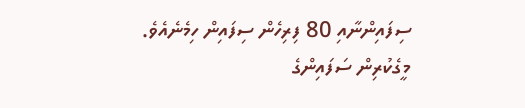ސިފައިންނާއި 80 ފިރިހެން ސިފައިން ހިމެނެއެވެ.
މީގެކުރިން ސަފައިންގެ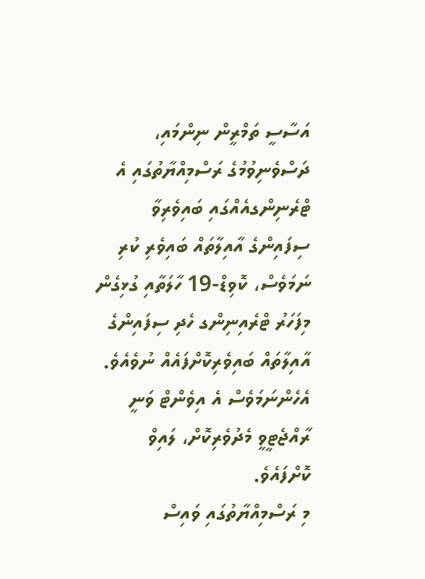އަސާސީ ތަމްރީން ނިންމައި، ދަސްވެނިވުމުގެ ރަސްމިއްޔާތުގައި އެ ޓްރެނިންގއެއްގައި ބައިވެރިވާ ސިފައިންގެ އާއިލާތައް ބައިވެރި ކުރި ނަމަވެސް، ކޮވިޑް-19 ހާލަތާއި ގުޅިގެން މިފަހަރު ޓްރެއިނިންގ ހެދި ސިފައިންގެ އާއިލާތައް ބައިވެރިކޮށްފައެއް ނުވެއެވެ. އެހެންނަމަވެސް އެ އިވެންޓް ވަނީ ރާއްޖެޓީވީ މެދުވެރިކޮށް، ލައިވް ކޮށްފައެވެ.
މި ރަސްމިއްޔާތުގައި ވައިސް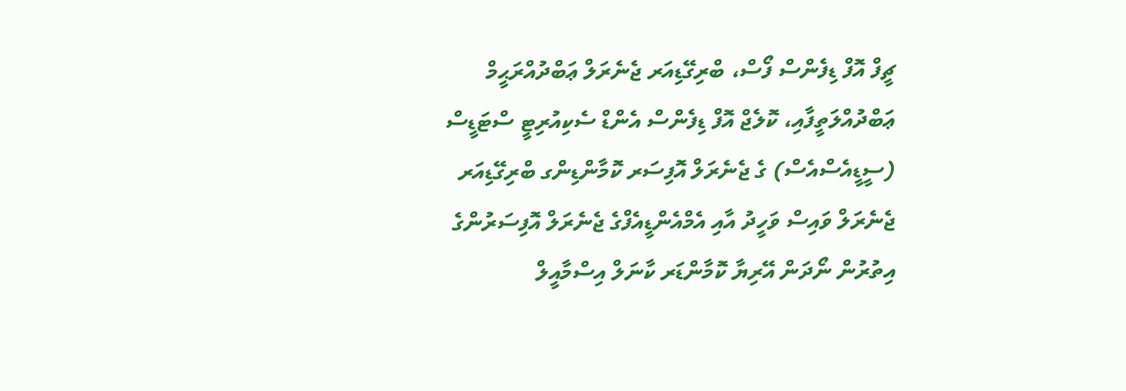ޗީފް އޮފް ޑިފެންސް ފޯސް، ބްރިގޭޑިއަރ ޖެނެރަލް ޢަބްދުއްރަޙީމް ޢަބްދުއްލަތީފާއި، ކޮލެޖް އޮފް ޑިފެންސް އެންޑް ސެކިއުރިޓީ ސްޓަޑީސް (ސީޑީއެސްއެސް) ގެ ޖެނެރަލް އޮފިސަރ ކޮމާންޑިންގ ބްރިގޭޑިއަރ ޖެނެރަލް ވައިސް ވަހީދު އާއި އެމްއެންޑީއެފްގެ ޖެނެރަލް އޮފިސަރުންގެ އިތުރުން ނޯދަން އޭރިޔާ ކޮމާންޑަރ ކާނަލް އިސްމާއީލް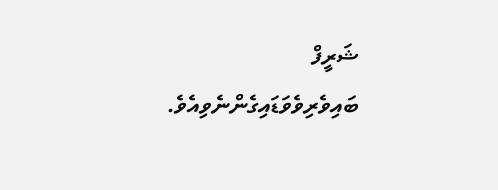ޝަރީފް ބައިވެރިވެވަޑައިގެންނެވިއެވެ.